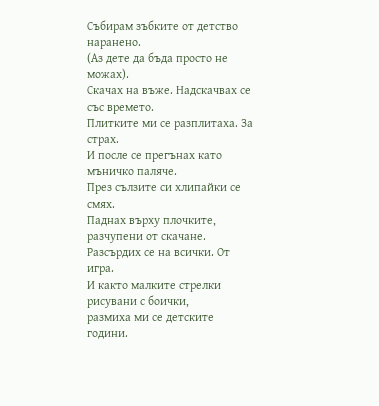Събирам зъбките от детство наранено.
(Аз дете да бъда просто не можах).
Скачах на въже. Надскачвах се със времето.
Плитките ми се разплитаха. За страх.
И после се прегънах като мъничко паляче.
През сълзите си хлипайки се смях.
Паднах върху плочките, разчупени от скачане.
Разсърдих се на всички. От игра.
И както малките стрелки рисувани с боички,
размиха ми се детските години.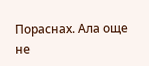Пораснах. Ала още не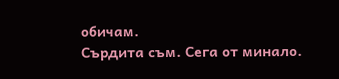обичам.
Сърдита съм. Сега от минало.